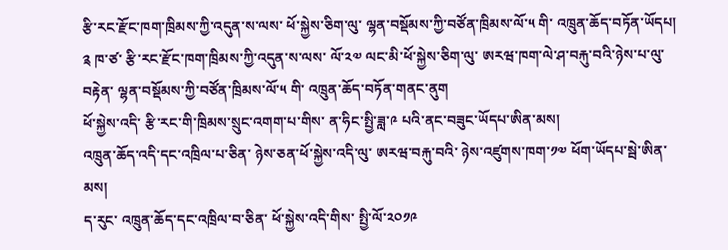རྩི་རང་རྫོང་ཁག་ཁྲིམས་ཀྱི་འདུན་ས་ལས་ ཕོ་སྐྱེས་ཅིག་ལུ་ ལྷན་བསྡོམས་ཀྱི་བཙོན་ཁྲིམས་ལོ་༥ གི་ འཁྲུན་ཆོད་བཏོན་ཡོདཔ།
༉ ཁ་ཙ་ རྩི་རང་རྫོང་ཁག་ཁྲིམས་ཀྱི་འདུན་ས་ལས་ ལོ་༢༧ ལང་མི་ཕོ་སྐྱེས་ཅིག་ལུ་ ཨརཝ་ཁག་ལེ་ཤ་བརྐུ་བའི་ཉེས་པ་ལུ་བརྟེན་ ལྷན་བསྡོམས་ཀྱི་བཙོན་ཁྲིམས་ལོ་༥ གི་ འཁྲུན་ཆོད་བཏོན་གནང་ནུག
ཕོ་སྐྱེས་འདི་ རྩི་རང་གི་ཁྲིམས་སྲུང་འགག་པ་གིས་ ན་ཧིང་སྤྱི་ཟླ་༩ པའི་ནང་བཟུང་ཡོདཔ་ཨིན་མས།
འཁྲུན་ཆོད་འདི་དང་འཁྲིལ་པ་ཅིན་ ཉེས་ཅན་ཕོ་སྐྱེས་འདི་ལུ་ ཨརཝ་བརྐུ་བའི་ ཉེས་འཛུགས་ཁག་༡༧ ཕོག་ཡོདཔ་སྦེ་ཨིན་མས།
ད་རུང་ འཁྲུན་ཆོད་དང་འཁྲིལ་བ་ཅིན་ ཕོ་སྐྱེས་འདི་གིས་ སྤྱི་ལོ་༢༠༡༩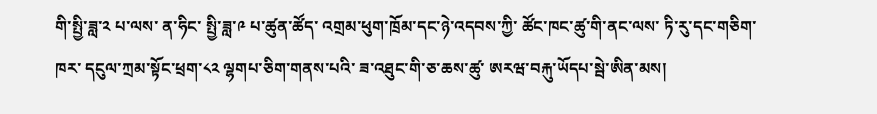གི་སྤྱི་ཟླ་༢ པ་ལས་ ན་ཧིང་ སྤྱི་ཟླ་༩ པ་ཚུན་ཚོད་ འགྲམ་ཕུག་ཁྲོམ་དང་ཉེ་འདབས་ཀྱི་ ཚོང་ཁང་ཚུ་གི་ནང་ལས་ ཏི་རུ་དང་གཅིག་ཁར་ དངུལ་ཀྲམ་སྟོང་ཕྲག་༨༢ ལྷགཔ་ཅིག་གནས་པའི་ ཟ་འཐུང་གི་ཅ་ཆས་ཚུ་ ཨརཝ་བརྐུ་ཡོདཔ་སྦེ་ཨིན་མས།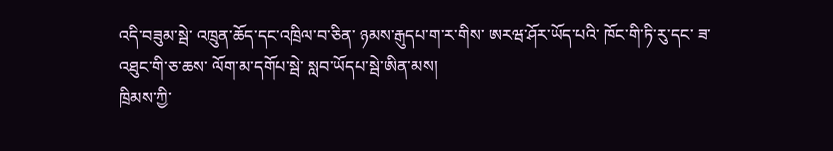འདི་བཟུམ་སྦེ་ འཁྲུན་ཆོད་དང་འཁྲིལ་བ་ཅིན་ ཉམས་རྒུདཔ་ག་ར་གིས་ ཨརཝ་ཤོར་ཡོད་པའི་ ཁོང་གི་ཏི་རུ་དང་ ཟ་འཐུང་གི་ཅ་ཆས་ ལོག་མ་དགོཔ་སྦེ་ སླབ་ཡོདཔ་སྦེ་ཨིན་མས།
ཁྲིམས་ཀྱི་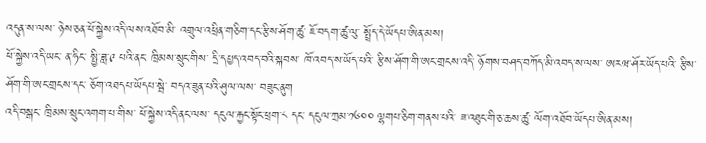འདུན་ས་ལས་ ཉེས་ཅན་ཕོ་སྐྱེས་འདི་ལས་འཐོབ་མི་ འགྲུལ་འཕྲིན་གཅིག་དང་རྩིས་ཤོག་ཚུ་ ཇོ་བདག་ཚུ་ལུ་ སྤྲོད་དེ་ཡོདཔ་ཨིན་མས།
ཕོ་སྐྱེས་འདི་ཡང་ ན་ཧིང་ སྤྱི་ཟླ་༩ པའི་ནང་ ཁྲིམས་སྲུང་གིས་ དྲི་དཔྱད་འབད་བའི་སྐབས་ ཁོ་འབད་ས་ཡོད་པའི་ རྩིས་ཤོག་གི་ཨང་གྲངས་འདི་ ཉོགས་བཤད་བཀོད་མི་འབད་ས་ལས་ ཨརཝ་ཤོར་ཡོད་པའི་ རྩིས་ཤོག་གི་ཨང་གྲངས་དང་ ཅོག་འཐདཔ་ཡོདཔ་སྦེ་ བདའ་ཟུན་པའི་ཤུལ་ལས་ བཟུང་ནུག
འདི་བསྒང་ ཁྲིམས་སྲུང་འགག་པ་གིས་ ཕོ་སྐྱེས་འདི་ནང་ལས་ དངུལ་རྐྱང་སྟོང་ཕྲག་༨ དང་ དངུལ་ཀྲམ་༡༦༠༠ ལྷགཔ་ཅིག་གནས་པའི་ ཟ་འཐུང་གི་ཅ་ཆས་ཚུ་ ལོག་འཐོབ་ཡོདཔ་ཨིན་མས།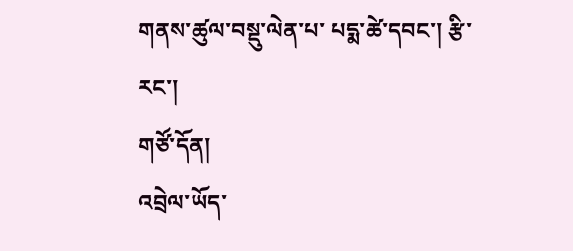གནས་ཚུལ་བསྡུ་ལེན་པ་ པདྨ་ཚེ་དབང་། རྩི་རང་།
གཙོ་དོན།
འབྲེལ་ཡོད་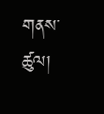གནས་ཚུལ།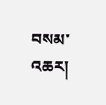བསམ་འཆར།